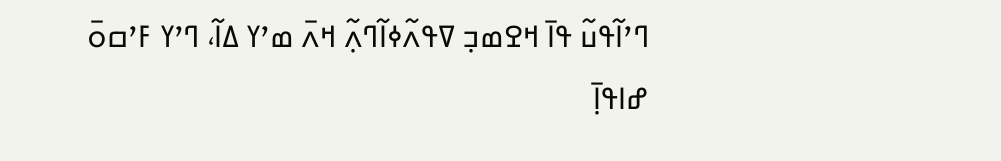ߣߴߊ߬ߟߎ߬ ߟߊ߫ ߞߐߘߏ߲ ߜߟߍ߬ߦߊ߬ߣߍ߲߬ ߞߍ߫ ߘߴߌ ߡߊ߬، ߣߴߌ ߓߴߛߋ߫ ߝߊߟߊ߲߫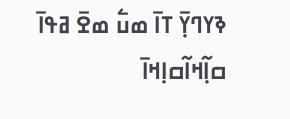ߢߌߣߌ߲߫ ߠߊ߫ ߘߎ߱ ߘߐ߫ ߥߟߊ߫ ߛߊ߲߬ߞߊ߬ߛߊ߲ߞߊ߫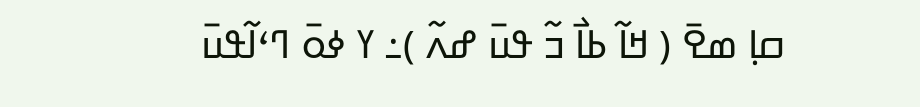ߛߊ߲ ߘߐ߫ ( ߞߊ߬ ߕߊ߯ ߏ߬ ߟߎ߫ ߝߍ߬ )߸ ߌ ߦߋ߫ ߣߵߊ߬ߟߎ߫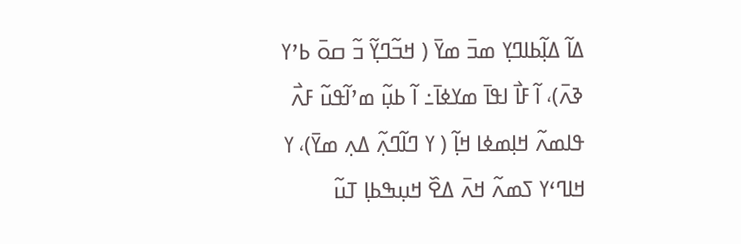ߡߊ߬ ߡߊ߲߬ߕߊߣߌ߲ ߘߏ߫ ߘߌ߫ ( ߞߏ߬ߣߌ߲߬ ߏ߬ ߛߋ߫ ߕߴߌ ߢߍ߫)، ߊ߬ ߓߊ߯ ߊߟߊ߫ ߘߌߦߊ߫߸ ߊ߬ ߕߎ߲߬ ߘߴߊ߬ߟߎ߬ ߓߍ߯ ߟߊߘߍ߬ ߞߊ߲ߘߦߊ ߞߊ߲߬ ( ߌ ߣߊ߬ߣߍ߲߬ ߡߍ߲ ߘߌ߫)، ߌ ߞߊߣߵߌ ߖߘߍ߬ ߞߍ߫ ߡߐ߰ ߞߎ߲ߒߕߊ߲ ߠߎ߬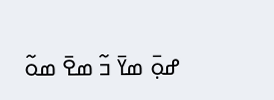ߝߋ߲߫ ߘߌ߫ ߏ߬ ߘߐ߫ ߘߋ߬